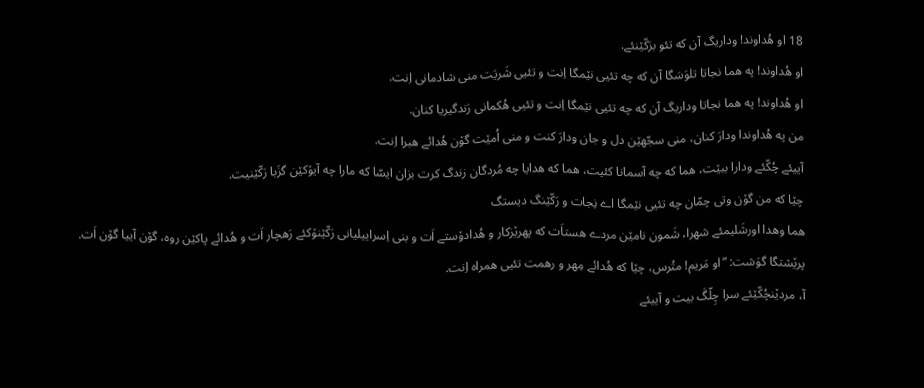18 او هُداوند! وداریگ آن که تئو برَکّێنئے.
او هُداوند! په هما نجاتا تلوَسَگا آن که چه تئیی نێمگا اِنت و تئیی شَریَت منی شادمانی اِنت.
او هُداوند! په هما نجاتا وداریگ آن که چه تئیی نێمگا اِنت و تئیی هُکمانی رَندگیریا کنان.
من په هُداوندا ودارَ کنان، منی سجّهێن دل و جان ودارَ کنت و منی اُمێت گۆن هُدائے هبرا اِنت.
آییئے چُکّئے ودارا ببێت، هما که چه آسمانا کئیت، هما که هدایا چه مُردگان زندگ کرت بزان ایسّا که مارا چه آیۆکێن گزَبا رَکّێنیت.
چێا که من گۆن وتی چمّان چه تئیی نێمگا اے نِجات و رَکّێنگ دیستگ
هما وهدا اورشَلیمئے شهرا، شَمون نامێن مردے هستاَت که پهرێزکار و هُدادۆستے اَت و بنی اِسراییلیانی رَکّێنۆکئے رَهچار اَت و هُدائے پاکێن روه، گۆن آییا گۆن اَت.
پرێشتگا گوَشت: ”او مَریم! متُرس، چێا که هُدائے مِهر و رهمت تئیی همراه اِنت.
آ، مردێنچُکّێئے سرا چِلّگَ بیت و آییئے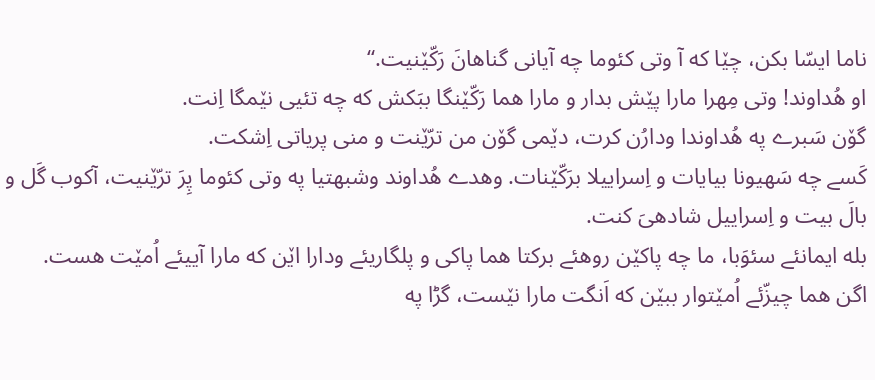ناما ایسّا بکن، چێا که آ وتی کئوما چه آیانی گناهانَ رَکّێنیت.“
او هُداوند! وتی مِهرا مارا پێش بدار و مارا هما رَکّێنگا ببَکش که چه تئیی نێمگا اِنت.
گۆن سَبرے په هُداوندا ودارُن کرت، دێمی گۆن من ترّێنت و منی پریاتی اِشکت.
کَسے چه سَهیونا بیایات و اِسراییلا برَکّێنات. وهدے هُداوند وشبهتیا په وتی کئوما پِرَ ترّێنیت، آکوب گَل و بالَ بیت و اِسراییل شادهیَ کنت.
بله ایمانئے سئوَبا، ما چه پاکێن روهئے برکتا هما پاکی و پلگاریئے ودارا اێن که مارا آییئے اُمێت هست.
اگن هما چیزّئے اُمێتوار ببێن که اَنگت مارا نێست، گڑا په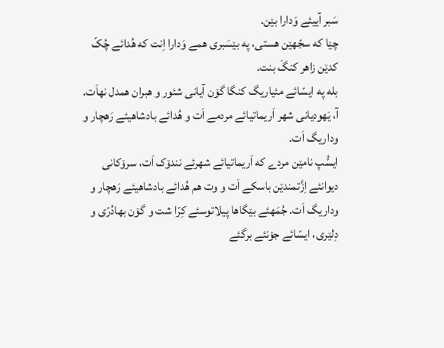سَبر آییئے وَدارا بێن.
چێا که سجّهێن هستی، په بێسَبری همے وَدارا اِنت که هُدائے چُکّ کدێن زاهر کنگَ بنت.
بله په ایسّائے مئیاریگ کنگا گۆن آیانی شئور و هبران همدل نهاَت. آ، یَهودیانی شهر اَریماتیائے مردمے اَت و هُدائے بادشاهیئے رَهچار و وداریگ اَت.
ایسُّپ نامێن مردے که اَریماتیائے شهرئے نندۆک اَت، سرۆکانی دیوانئے اِزَّتمندێن باسکے اَت و وت هم هُدائے بادشاهیئے رَهچار و وداریگ اَت. جُمَهئے بێگاها پیلاتوسئے کِرّا شت و گۆن بهادُرّی و دِلێری، ایسّائے جۆنئے برگئے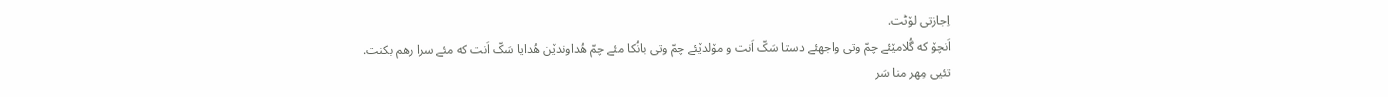اِجازتی لۆٹت.
اَنچۆ که گُلامێئے چمّ وتی واجهئے دستا سَکّ اَنت و مۆلدێئے چمّ وتی بانُکا مئے چمّ هُداوندێن هُدایا سَکّ اَنت که مئے سرا رهم بکنت.
تئیی مِهر منا سَر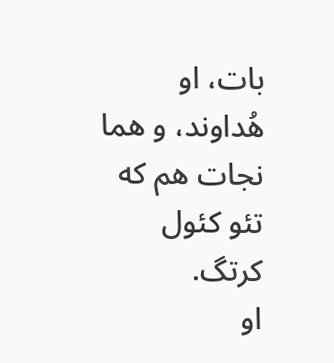بات، او هُداوند، و هما نجات هم که تئو کئول کرتگ.
او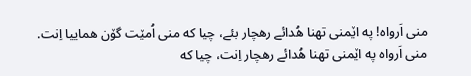منی اَرواه! په اێمنی تهنا هُدائے رهچار بئے، چیا که منی اُمێت گۆن هماییا اِنت.
منی اَرواه په اێمنی تهنا هُدائے رهچار اِنت، چیا که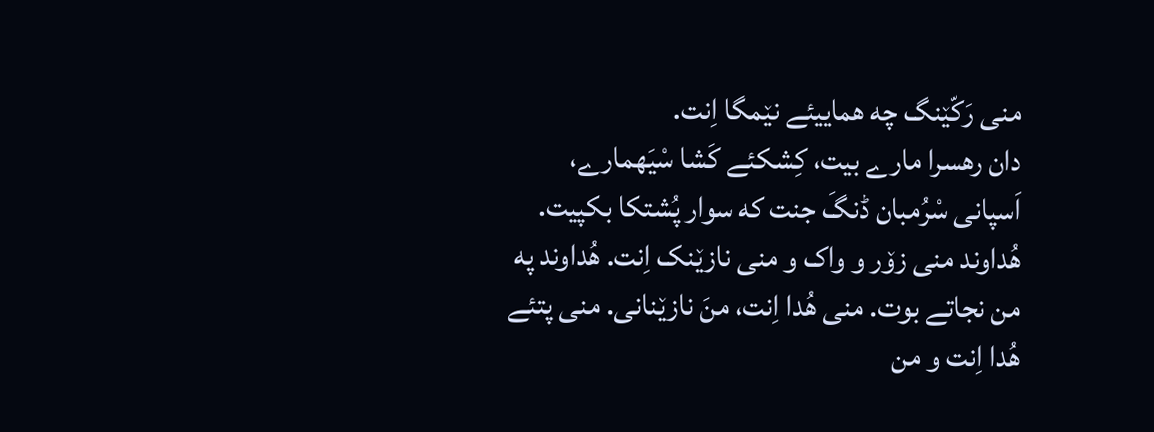منی رَکّێنگ چه هماییئے نێمگا اِنت.
دان رهسرا مارے بیت، کِشکئے کَشا سْیَهمارے، اَسپانی سْرُمبان ڈنگَ جنت که سوار پُشتکا بکپیت.
هُداوند منی زۆر و واک و منی نازێنک اِنت. هُداوند په من نجاتے بوت. منی هُدا اِنت، منَ نازێنانی. منی پتئے هُدا اِنت و من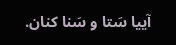آییا سَتا و سَنا کنان.